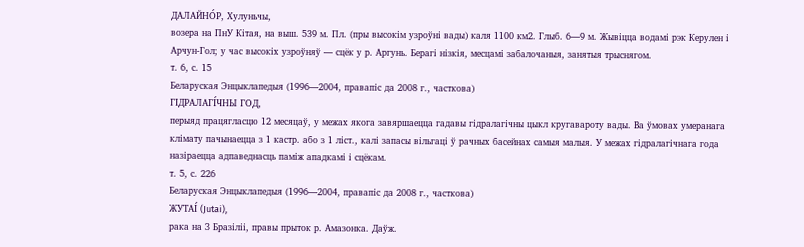ДАЛАЙНО́Р, Хулуньчы,
возера на ПнУ Кітая, на выш. 539 м. Пл. (пры высокім узроўні вады) каля 1100 км2. Глыб. 6—9 м. Жывіцца водамі рэк Керулен і Арчун-Гол; у час высокіх узроўняў — сцёк у р. Аргунь. Берагі нізкія, месцамі забалочаныя, занятыя трыснягом.
т. 6, с. 15
Беларуская Энцыклапедыя (1996—2004, правапіс да 2008 г., часткова)
ГІДРАЛАГІ́ЧНЫ ГОД,
перыяд працягласцю 12 месяцаў, у межах якога завяршаецца гадавы гідралагічны цыкл кругавароту вады. Ва ўмовах умеранага клімату пачынаецца з 1 кастр. або з 1 ліст., калі запасы вільгаці ў рачных басейнах самыя малыя. У межах гідралагічнага года назіраецца адпаведнасць паміж ападкамі і сцёкам.
т. 5, с. 226
Беларуская Энцыклапедыя (1996—2004, правапіс да 2008 г., часткова)
ЖУТАІ́ (Jutai),
рака на З Бразіліі, правы прыток р. Амазонка. Даўж.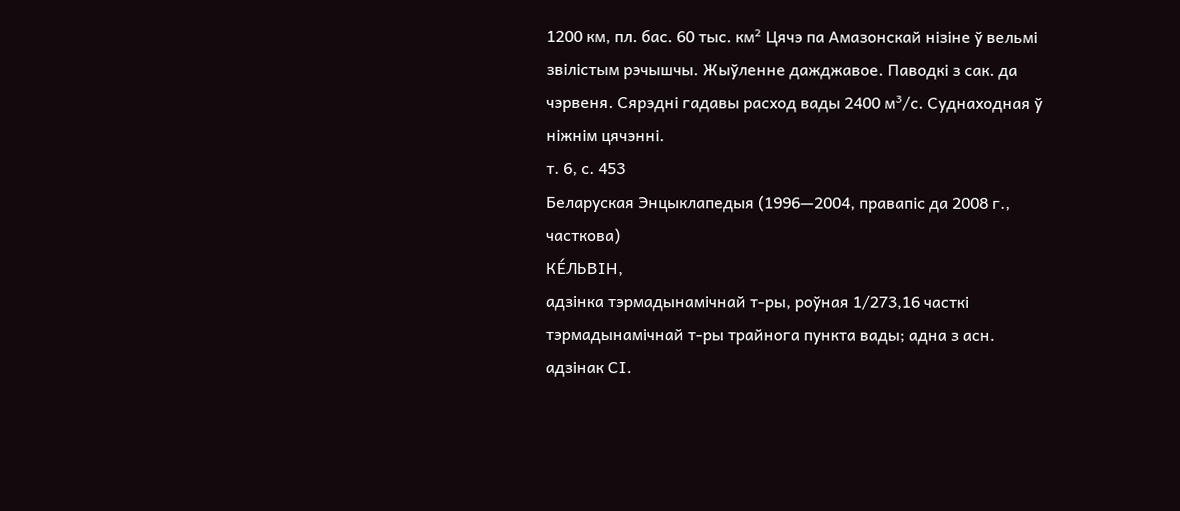1200 км, пл. бас. 60 тыс. км² Цячэ па Амазонскай нізіне ў вельмі звілістым рэчышчы. Жыўленне дажджавое. Паводкі з сак. да чэрвеня. Сярэдні гадавы расход вады 2400 м³/с. Суднаходная ў ніжнім цячэнні.
т. 6, с. 453
Беларуская Энцыклапедыя (1996—2004, правапіс да 2008 г., часткова)
КЕ́ЛЬВІН,
адзінка тэрмадынамічнай т-ры, роўная 1/273,16 часткі тэрмадынамічнай т-ры трайнога пункта вады; адна з асн. адзінак СІ.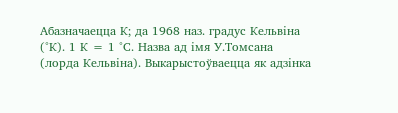Абазначаецца К; да 1968 наз. градус Кельвіна (°К). 1 К = 1 °C. Назва ад імя У.Томсана (лорда Кельвіна). Выкарыстоўваецца як адзінка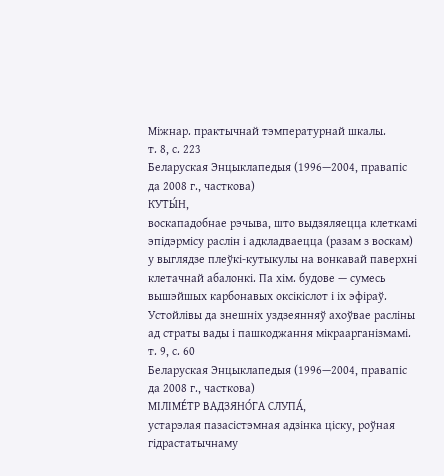Міжнар. практычнай тэмпературнай шкалы.
т. 8, с. 223
Беларуская Энцыклапедыя (1996—2004, правапіс да 2008 г., часткова)
КУТЫ́Н,
воскападобнае рэчыва, што выдзяляецца клеткамі эпідэрмісу раслін і адкладваецца (разам з воскам) у выглядзе плеўкі-кутыкулы на вонкавай паверхні клетачнай абалонкі. Па хім. будове — сумесь вышэйшых карбонавых оксікіслот і іх эфіраў. Устойлівы да знешніх уздзеянняў ахоўвае расліны ад страты вады і пашкоджання мікраарганізмамі.
т. 9, с. 60
Беларуская Энцыклапедыя (1996—2004, правапіс да 2008 г., часткова)
МІЛІМЕ́ТР ВАДЗЯНО́ГА СЛУПА́,
устарэлая пазасістэмная адзінка ціску, роўная гідрастатычнаму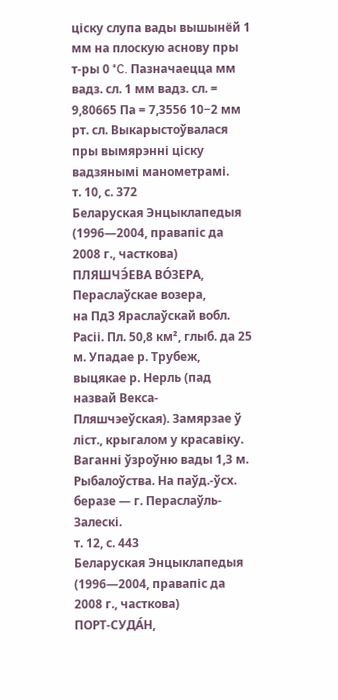ціску слупа вады вышынёй 1 мм на плоскую аснову пры т-ры 0 °C. Пазначаецца мм вадз. сл. 1 мм вадз. сл. = 9,80665 Па = 7,3556 10−2 мм рт. сл. Выкарыстоўвалася пры вымярэнні ціску вадзянымі манометрамі.
т. 10, с. 372
Беларуская Энцыклапедыя (1996—2004, правапіс да 2008 г., часткова)
ПЛЯШЧЭ́ЕВА ВО́ЗЕРА, Пераслаўскае возера,
на ПдЗ Яраслаўскай вобл. Расіі. Пл. 50,8 км², глыб. да 25 м. Упадае р. Трубеж, выцякае р. Нерль (пад назвай Векса-Пляшчэеўская). Замярзае ў ліст., крыгалом у красавіку. Ваганні ўзроўню вады 1,3 м. Рыбалоўства. На паўд.-ўсх. беразе — г. Пераслаўль-Залескі.
т. 12, с. 443
Беларуская Энцыклапедыя (1996—2004, правапіс да 2008 г., часткова)
ПОРТ-СУДА́Н,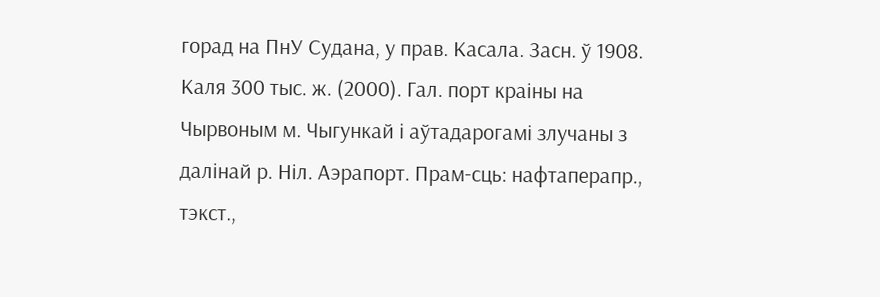горад на ПнУ Судана, у прав. Касала. Засн. ў 1908. Каля 300 тыс. ж. (2000). Гал. порт краіны на Чырвоным м. Чыгункай і аўтадарогамі злучаны з далінай р. Ніл. Аэрапорт. Прам-сць: нафтаперапр., тэкст.,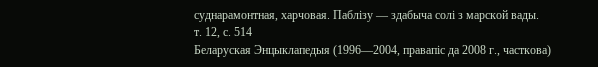суднарамонтная, харчовая. Паблізу — здабыча солі з марской вады.
т. 12, с. 514
Беларуская Энцыклапедыя (1996—2004, правапіс да 2008 г., часткова)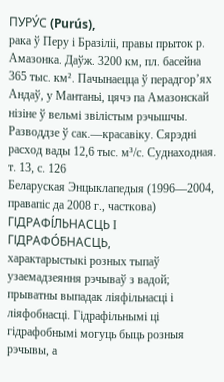ПУРУ́С (Purús),
рака ў Перу і Бразіліі, правы прыток р. Амазонка. Даўж. 3200 км, пл. басейна 365 тыс. км². Пачынаецца ў перадгор’ях Андаў, у Мантаньі, цячэ па Амазонскай нізіне ў вельмі звілістым рэчышчы. Разводдзе ў сак.—красавіку. Сярэдні расход вады 12,6 тыс. м³/с. Суднаходная.
т. 13, с. 126
Беларуская Энцыклапедыя (1996—2004, правапіс да 2008 г., часткова)
ГІДРАФІ́ЛЬНАСЦЬ І ГІДРАФО́БНАСЦЬ,
характарыстыкі розных тыпаў узаемадзеяння рэчываў з вадой; прыватны выпадак ліяфільнасці і ліяфобнасці. Гідрафільнымі ці гідрафобнымі могуць быць розныя рэчывы, а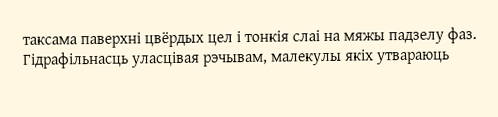таксама паверхні цвёрдых цел і тонкія слаі на мяжы падзелу фаз.
Гідрафільнасць уласцівая рэчывам, малекулы якіх утвараюць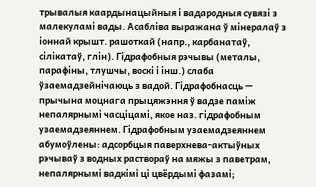трывалыя каардынацыйныя і вадародныя сувязі з малекуламі вады. Асабліва выражана ў мінералаў з іоннай крышт. рашоткай (напр., карбанатаў, сілікатаў, глін). Гідрафобныя рэчывы (металы, парафіны, тлушчы, воскі і інш.) слаба ўзаемадзейнічаюць з вадой. Гідрафобнасць — прычына моцнага прыцяжэння ў вадзе паміж непалярнымі часціцамі, якое наз. гідрафобным узаемадзеяннем. Гідрафобным узаемадзеяннем абумоўлены: адсорбцыя паверхнева-актыўных рэчываў з водных раствораў на мяжы з паветрам, непалярнымі вадкімі ці цвёрдымі фазамі;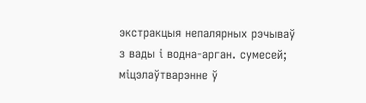экстракцыя непалярных рэчываў з вады і водна-арган. сумесей; міцэлаўтварэнне ў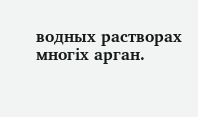водных растворах многіх арган.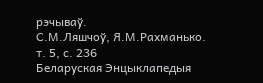рэчываў.
С.М.Ляшчоў, Я.М.Рахманько.
т. 5, с. 236
Беларуская Энцыклапедыя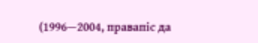(1996—2004, правапіс да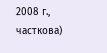2008 г., часткова)